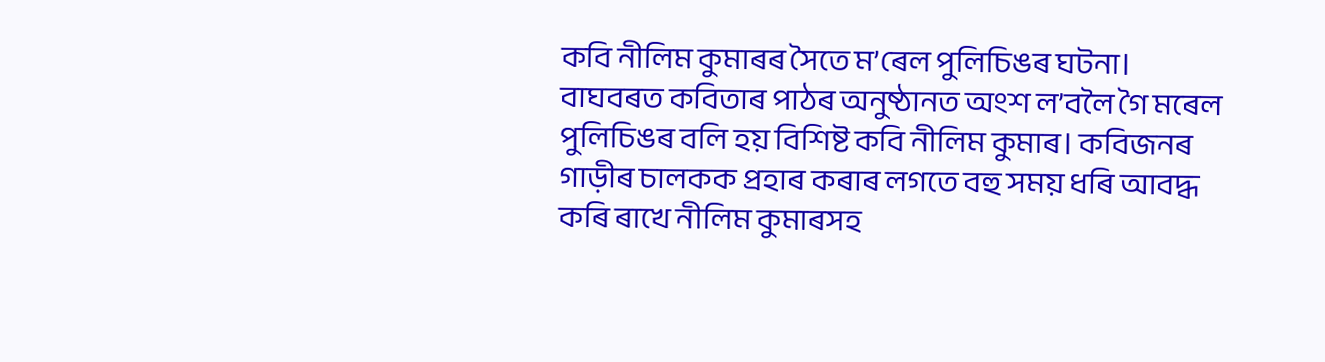কবি নীলিম কুমাৰৰ সৈতে ম’ৰেল পুলিচিঙৰ ঘটনা। বাঘবৰত কবিতাৰ পাঠৰ অনুষ্ঠানত অংশ ল’বলৈ গৈ মৰেল পুলিচিঙৰ বলি হয় বিশিষ্ট কবি নীলিম কুমাৰ। কবিজনৰ গাড়ীৰ চালকক প্ৰহাৰ কৰাৰ লগতে বহু সময় ধৰি আবদ্ধ কৰি ৰাখে নীলিম কুমাৰসহ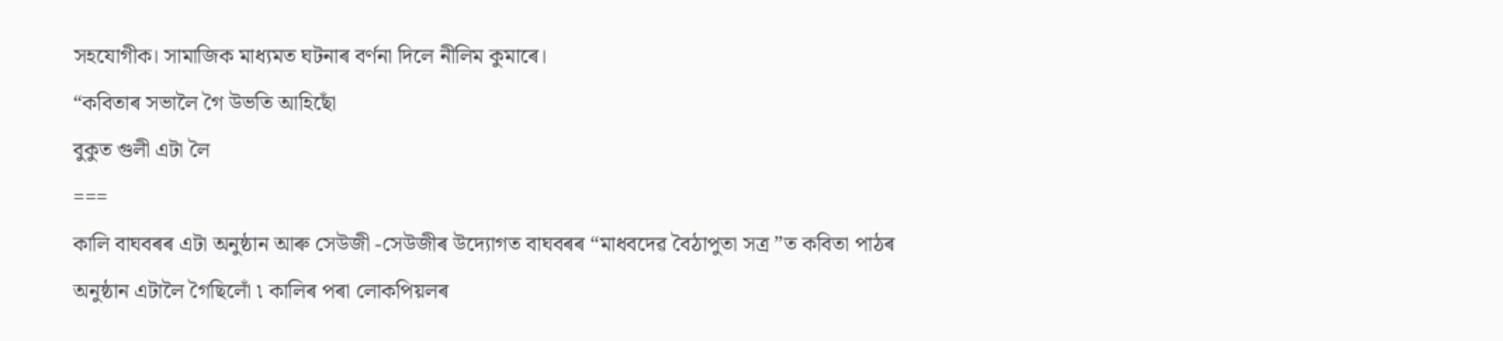সহযোগীক। সামাজিক মাধ্যমত ঘটনাৰ বৰ্ণনা দিলে নীলিম কুমাৰে।
“কবিতাৰ সভালৈ গৈ উভতি আহিছোঁ
বুকুত গুলী এটা লৈ
===
কালি বাঘবৰৰ এটা অনুষ্ঠান আৰু সেউজী -সেউজীৰ উদ্যোগত বাঘবৰৰ “মাধবদেৱ বৈঠাপুতা সত্ৰ ”ত কবিতা পাঠৰ
অনুষ্ঠান এটালৈ গৈছিলোঁ ৷ কালিৰ পৰা লোকপিয়লৰ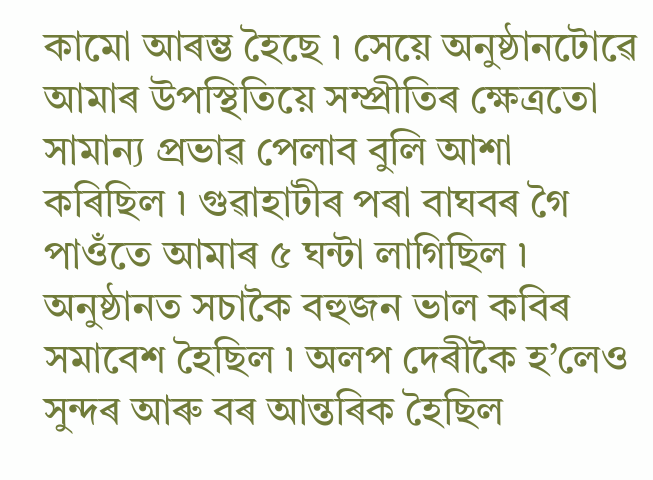কামো আৰম্ভ হৈছে ৷ সেয়ে অনুষ্ঠানটোৱে আমাৰ উপস্থিতিয়ে সম্প্ৰীতিৰ ক্ষেত্ৰতো সামান্য প্ৰভাৱ পেলাব বুলি আশা কৰিছিল ৷ গুৱাহাটীৰ পৰা বাঘবৰ গৈ পাওঁতে আমাৰ ৫ ঘন্টা লাগিছিল ৷
অনুষ্ঠানত সচাকৈ বহুজন ভাল কবিৰ সমাবেশ হৈছিল ৷ অলপ দেৰীকৈ হ’লেও সুন্দৰ আৰু বৰ আন্তৰিক হৈছিল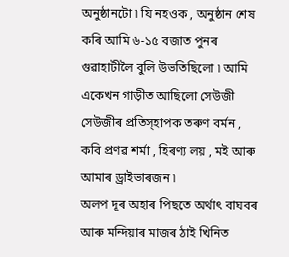অনুষ্ঠানটো ৷ যি নহওক , অনুষ্ঠান শেষ কৰি আমি ৬-১৫ বজাত পুনৰ গুৱাহাটীলৈ বুলি উভতিছিলো ৷ আমি একেখন গাড়ীত আছিলো সেউজী সেউজীৰ প্ৰতিস্হাপক তৰুণ বৰ্মন , কবি প্ৰণৱ শৰ্মা , হিৰণ্য লয় , মই আৰু আমাৰ ড্ৰাইভাৰজন ৷
অলপ দূৰ অহাৰ পিছতে অৰ্থাৎ বাঘবৰ আৰু মন্দিয়াৰ মাজৰ ঠাই খিনিত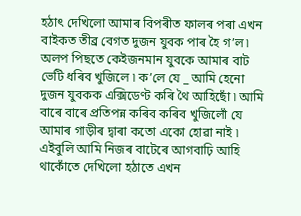হঠাৎ দেখিলো আমাৰ বিপৰীত ফালৰ পৰা এখন বাইকত তীব্ৰ বেগত দুজন যুবক পাৰ হৈ গ’ল ৷ অলপ পিছতে কেইজনমান যুবকে আমাৰ বাট ভেটি ধৰিব খুজিলে ৷ ক’লে যে _ আমি হেনো দুজন যুবকক এক্সিডেণ্ট কৰি থৈ আহিছোঁ ৷ আমি বাৰে বাৰে প্ৰতিপন্ন কৰিব কৰিব খুজিলোঁ যে আমাৰ গাড়ীৰ দ্বাৰা কতো একো হোৱা নাই ৷ এইবুলি আমি নিজৰ বাটেৰে আগবাঢ়ি আহি থাকোঁতে দেখিলো হঠাতে এখন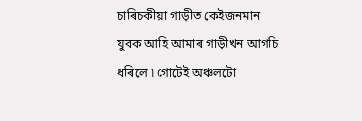চাৰিচকীয়া গাড়ীত কেইজনমান যুবক আহি আমাৰ গাড়ীখন আগচি ধৰিলে ৷ গোটেই অঞ্চলটো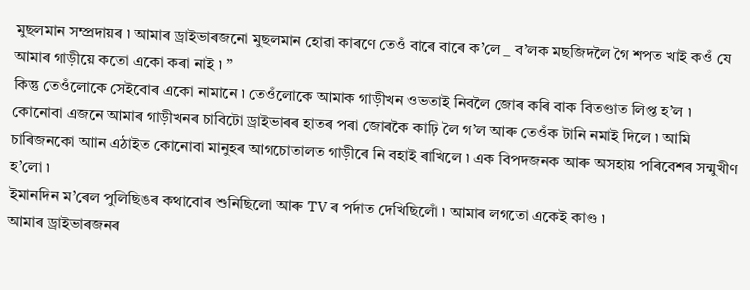মুছলমান সম্প্ৰদায়ৰ ৷ আমাৰ ড্ৰাইভাৰজনো মুছলমান হোৱা কাৰণে তেওঁ বাৰে বাৰে ক’লে _ ব’লক মছজিদলৈ গৈ শপত খাই কওঁ যে আমাৰ গাড়ীয়ে কতো একো কৰা নাই ৷ ”
কিন্তু তেওঁলোকে সেইবোৰ একো নামানে ৷ তেওঁলোকে আমাক গাড়ীখন ওভতাই নিবলৈ জোৰ কৰি বাক বিতণ্ডাত লিপ্ত হ’ল ৷ কোনোবা এজনে আমাৰ গাড়ীখনৰ চাবিটো ড্ৰাইভাৰৰ হাতৰ পৰা জোৰকৈ কাঢ়ি লৈ গ’ল আৰু তেওঁক টানি নমাই দিলে ৷ আমি চাৰিজনকো আান এঠাইত কোনোবা মানুহৰ আগচোতালত গাড়ীৰে নি বহাই ৰাখিলে ৷ এক বিপদজনক আৰু অসহায় পৰিবেশৰ সন্মুখীণ হ’লো ৷
ইমানদিন ম’ৰেল পুলিছিঙৰ কথাবোৰ শুনিছিলো আৰু TV ৰ পৰ্দাত দেখিছিলোঁ ৷ আমাৰ লগতো একেই কাণ্ড ৷
আমাৰ ড্ৰাইভাৰজনৰ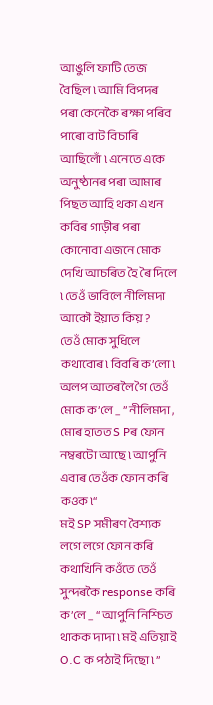আঙুলি ফাটি তেজ বৈছিল ৷ আমি বিপদৰ পৰা কেনেকৈ ৰক্ষা পৰিব পাৰো বাট বিচাৰি আছিলোঁ ৷ এনেতে একে অনুষ্ঠানৰ পৰা আমাৰ পিছত আহি থকা এখন কবিৰ গাড়ীৰ পৰা কোনোবা এজনে মোক দেখি আচৰিত হৈ ৰৈ দিলে ৷ তেওঁ ভাবিলে নীলিমদা আকৌ ইয়াত কিয় ?
তেওঁ মোক সুধিলে কথাবোৰ ৷ বিবৰি ক’লো ৷ অলপ আতৰলৈ গৈ তেওঁ মোক ক’লে _ ” নীলিমদা , মোৰ হাতত S Pৰ ফোন নম্বৰটো আছে ৷ আপুনি এবাৰ তেওঁক ফোন কৰি কওক ৷“
মই SP সমীৰণ বৈশ্যক লগে লগে ফোন কৰি কথাখিনি কওঁতে তেওঁ সুন্দৰকৈ response কৰি ক’লে _ “ আপুনি নিশ্চিত থাকক দাদা ৷ মই এতিয়াই O.C ক পঠাই দিছো ৷ ”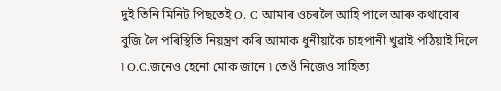দুই তিনি মিনিট পিছতেই O. C আমাৰ ওচৰলৈ আহি পালে আৰু কথাবোৰ বুজি লৈ পৰিস্থিতি নিয়ন্ত্ৰণ কৰি আমাক ধুনীয়াকৈ চাহপানী খুৱাই পঠিয়াই দিলে ৷ O.C.জনেও হেনো মোক জানে ৷ তেওঁ নিজেও সাহিত্য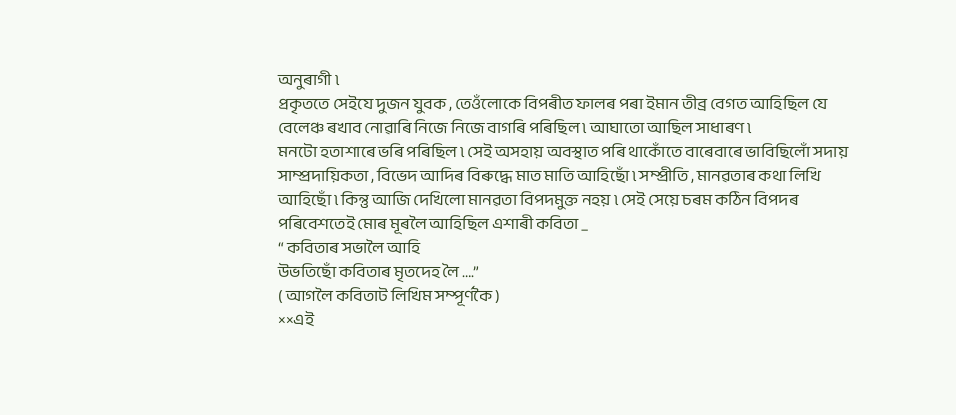অনুৰাগী ৷
প্ৰকৃততে সেইযে দুজন যুবক , তেওঁলোকে বিপৰীত ফালৰ পৰা ইমান তীব্ৰ বেগত আহিছিল যে বেলেঞ্চ ৰখাব নোৱাৰি নিজে নিজে বাগৰি পৰিছিল ৷ আঘাতো আছিল সাধাৰণ ৷
মনটো হতাশাৰে ভৰি পৰিছিল ৷ সেই অসহায় অবস্থাত পৰি থাকোঁতে বাৰেবাৰে ভাবিছিলোঁ সদায় সাম্প্ৰদায়িকতা , বিভেদ আদিৰ বিৰুদ্ধে মাত মাতি আহিছোঁ ৷ সম্প্ৰীতি , মানৱতাৰ কথা লিখি আহিছোঁ ৷ কিন্তু আজি দেখিলো মানৱতা বিপদমুক্ত নহয় ৷ সেই সেয়ে চৰম কঠিন বিপদৰ পৰিবেশতেই মোৰ মূৰলৈ আহিছিল এশাৰী কবিতা _
“ কবিতাৰ সভালৈ আহি
উভতিছোঁ কবিতাৰ মৃতদেহ লৈ ….”
( আগলৈ কবিতাট লিখিম সম্পূৰ্ণকৈ )
××এই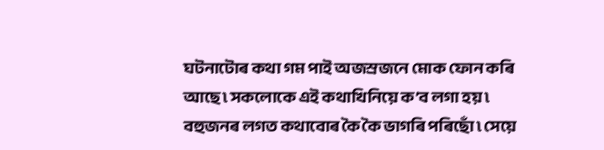ঘটনাটোৰ কথা গম পাই অজস্ৰজনে মোক ফোন কৰি আছে ৷ সকলোকে এই কথাখিনিয়ে ক’ব লগা হয় ৷ বহুজনৰ লগত কথাবোৰ কৈ কৈ ভাগৰি পৰিছোঁ ৷ সেয়ে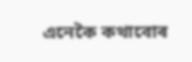এনেকৈ কথাবোৰ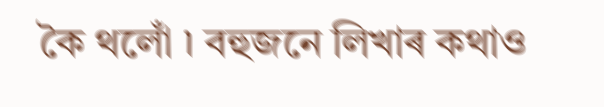কৈ থলোঁ ৷ বহুজনে লিখাৰ কথাও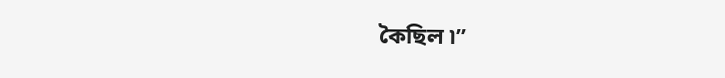কৈছিল ৷”